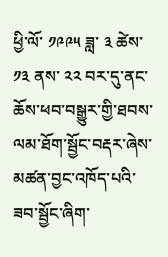ཕྱི་ལོ་ ༡༩༩༥ ཟླ་ ༣ ཚེས་ ༡༣ ནས་ ༢༢ བར་དུ་ནང་ཆོས་ཕབ་བསྒྱུར་གྱི་ཐབས་ལམ་ཐོག་སྦྱོང་བརྡར་ཞེས་མཚན་བྱང་འཁོད་པའི་ཟབ་སྦྱོང་ཞིག་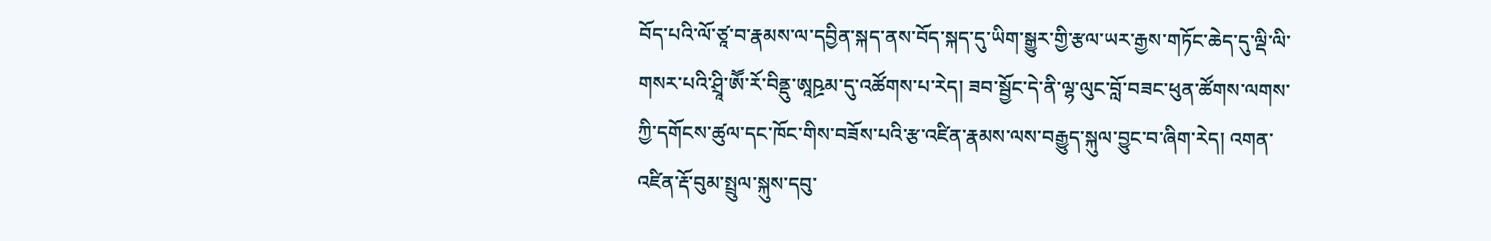བོད་པའི་ལོ་ཙཱ་བ་རྣམས་ལ་དབྱིན་སྐད་ནས་བོད་སྐད་དུ་ཡིག་སྒྱུར་གྱི་རྩལ་ཡར་རྒྱས་གཏོང་ཆེད་དུ་ལྡི་ལི་གསར་པའི་ཤྲཱི་ཨཽ་རོ་བིནྡུ་ཨཱཥྲམ་དུ་འཚོགས་པ་རེད། ཟབ་སྦྱོང་དེ་ནི་ལྷ་ལུང་བློ་བཟང་ཕུན་ཚོགས་ལགས་ཀྱི་དགོངས་ཚུལ་དང་ཁོང་གིས་བཟོས་པའི་རྩ་འཛིན་རྣམས་ལས་བརྒྱུད་སྐུལ་བྱུང་བ་ཞིག་རེད། འགན་འཛིན་རྡོ་བུམ་སྤྲུལ་སྐུས་དབུ་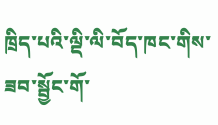ཁྲིད་པའི་ལྡི་ལི་བོད་ཁང་གིས་ཟབ་སྦྱོང་གོ་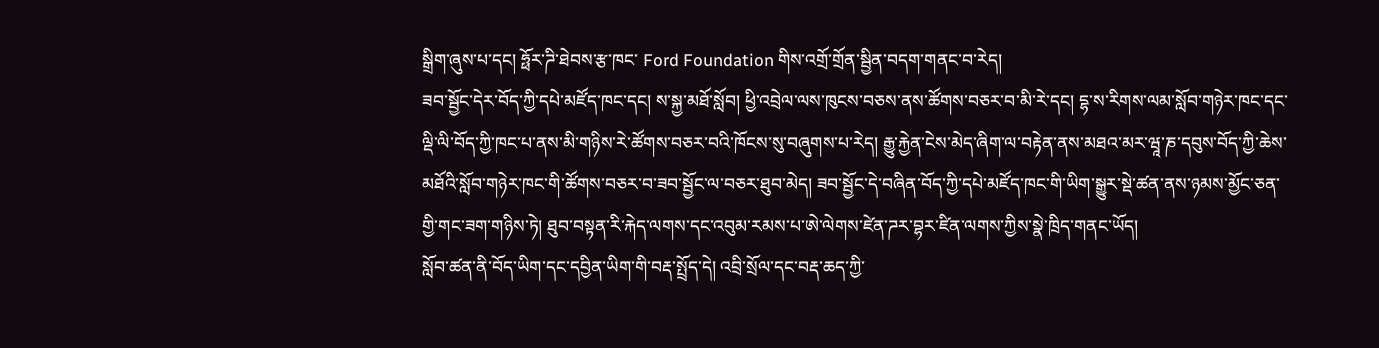སྒྲིག་ཞུས་པ་དང། ཧྥོར་ཌི་ཐེབས་རྩ་ཁང་ Ford Foundation གིས་འགྲོ་གྲོན་སྦྱིན་བདག་གནང་བ་རེད།
ཟབ་སྦྱོང་དེར་བོད་ཀྱི་དཔེ་མཛོད་ཁང་དང། ས་སྐྱ་མཐོ་སློབ། ཕྱི་འབྲེལ་ལས་ཁུངས་བཅས་ནས་ཚོགས་བཅར་བ་མི་རེ་དང། དྷ་ས་རིགས་ལམ་སློབ་གཉེར་ཁང་དང་ལྡི་ལི་བོད་ཀྱི་ཁང་པ་ནས་མི་གཉིས་རེ་ཚོགས་བཅར་བའི་ཁོངས་སུ་བཞུགས་པ་རེད། རྒྱུ་རྐྱེན་ངེས་མེད་ཞིག་ལ་བརྟེན་ནས་མཐའ་མར་ཝཱ་ཎ་དབུས་བོད་ཀྱི་ཆེས་མཐོའི་སློབ་གཉེར་ཁང་གི་ཚོགས་བཅར་བ་ཟབ་སྦྱོང་ལ་བཅར་ཐུབ་མེད། ཟབ་སྦྱོང་དེ་བཞིན་བོད་ཀྱི་དཔེ་མཛོད་ཁང་གི་ཡིག་སྒྱུར་སྡེ་ཚན་ནས་ཉམས་མྱོང་ཅན་གྱི་གང་ཟག་གཉིས་ཏེ། ཐུབ་བསྟན་རི་རྐེད་ལགས་དང་འབུམ་རམས་པ་ཨེ་ལེགས་ཛེན་ཌར་བྷར་ཛིན་ལགས་ཀྱིས་སྣེ་ཁྲིད་གནང་ཡོད།
སློབ་ཚན་ནི་བོད་ཡིག་དང་དབྱིན་ཡིག་གི་བརྡ་སྤྲོད་དེ། འབྲི་སྲོལ་དང་བརྡ་ཆད་ཀྱི་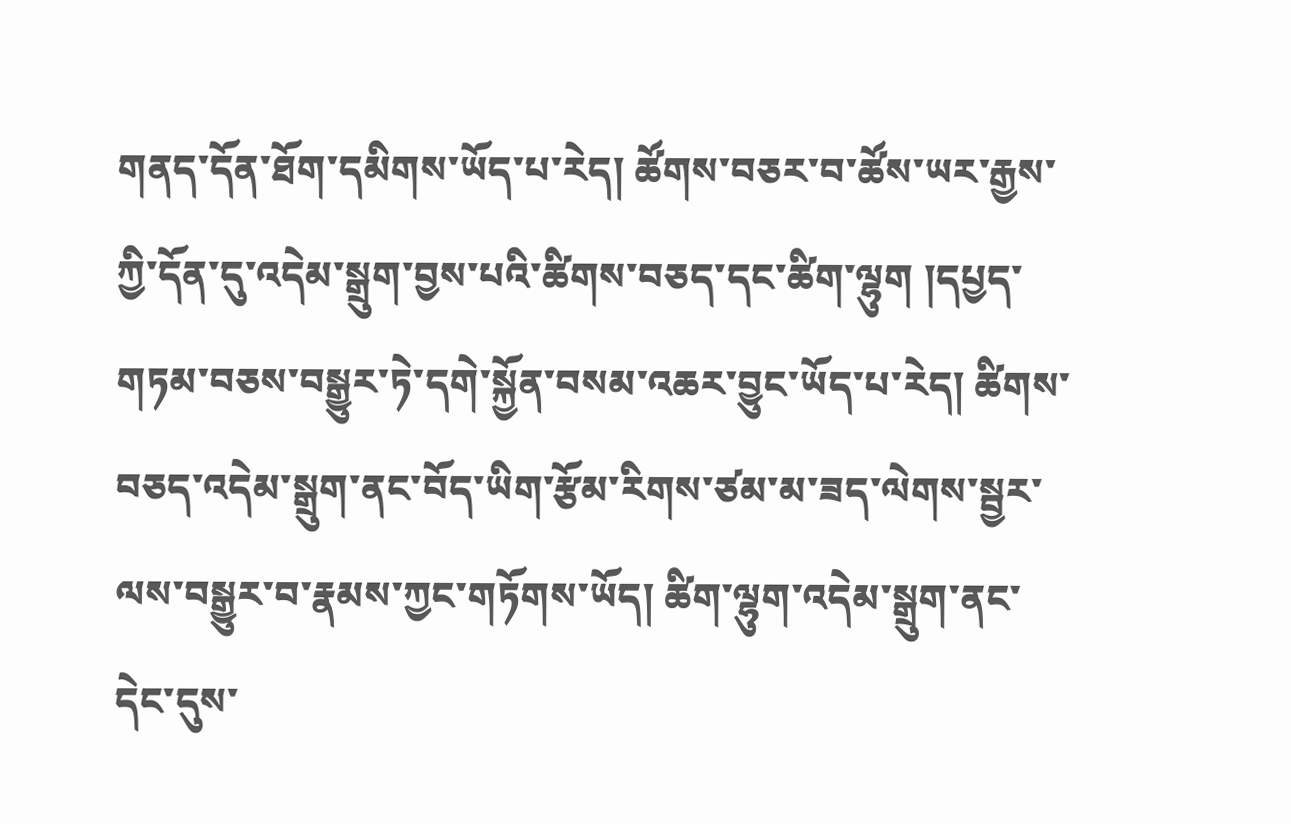གནད་དོན་ཐོག་དམིགས་ཡོད་པ་རེད། ཚོགས་བཅར་བ་ཚོས་ཡར་རྒྱས་ཀྱི་དོན་དུ་འདེམ་སྒྲུག་བྱས་པའི་ཚིགས་བཅད་དང་ཚིག་ལྷུག །དཔྱད་གཏམ་བཅས་བསྒྱུར་ཏེ་དགེ་སྐྱོན་བསམ་འཆར་བྱུང་ཡོད་པ་རེད། ཚིགས་བཅད་འདེམ་སྒྲུག་ནང་བོད་ཡིག་རྩོམ་རིགས་ཙམ་མ་ཟད་ལེགས་སྦྱར་ལས་བསྒྱུར་བ་རྣམས་ཀྱང་གཏོགས་ཡོད། ཚིག་ལྷུག་འདེམ་སྒྲུག་ནང་དེང་དུས་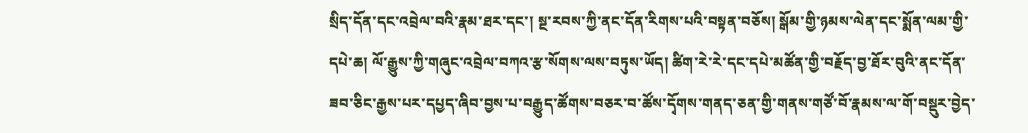སྲིད་དོན་དང་འབྲེལ་བའི་རྣམ་ཐར་དང་། སྔ་རབས་ཀྱི་ནང་དོན་རིགས་པའི་བསྟན་བཅོས། སྒོམ་གྱི་ཉམས་ལེན་དང་སྨོན་ལམ་གྱི་དཔེ་ཆ། ལོ་རྒྱུས་ཀྱི་གཞུང་འབྲེལ་བཀའ་རྩ་སོགས་ལས་བཏུས་ཡོད། ཚིག་རེ་རེ་དང་དཔེ་མཚོན་གྱི་བརྗོད་བྱ་ཐོར་བུའི་ནང་དོན་ཟབ་ཅིང་རྒྱས་པར་དཔྱད་ཞིབ་བྱས་པ་བརྒྱུད་ཚོགས་བཅར་བ་ཚོས་དྭོགས་གནད་ཅན་གྱི་གནས་གཙོ་བོ་རྣམས་ལ་གོ་བསྡུར་བྱེད་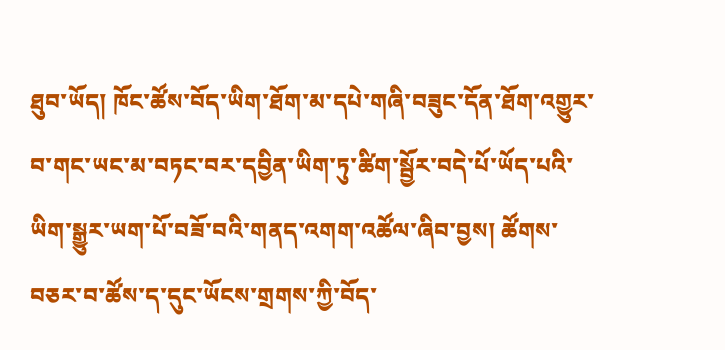ཐུབ་ཡོད། ཁོང་ཚོས་བོད་ཡིག་ཐོག་མ་དཔེ་གཞི་བཟུང་དོན་ཐོག་འགྱུར་བ་གང་ཡང་མ་བཏང་བར་དབྱིན་ཡིག་ཏུ་ཚིག་སྦྱོར་བདེ་པོ་ཡོད་པའི་ཡིག་སྒྱུར་ཡག་པོ་བཟོ་བའི་གནད་འགག་འཚོལ་ཞིབ་བྱས། ཚོགས་བཅར་བ་ཚོས་ད་དུང་ཡོངས་གྲགས་ཀྱི་བོད་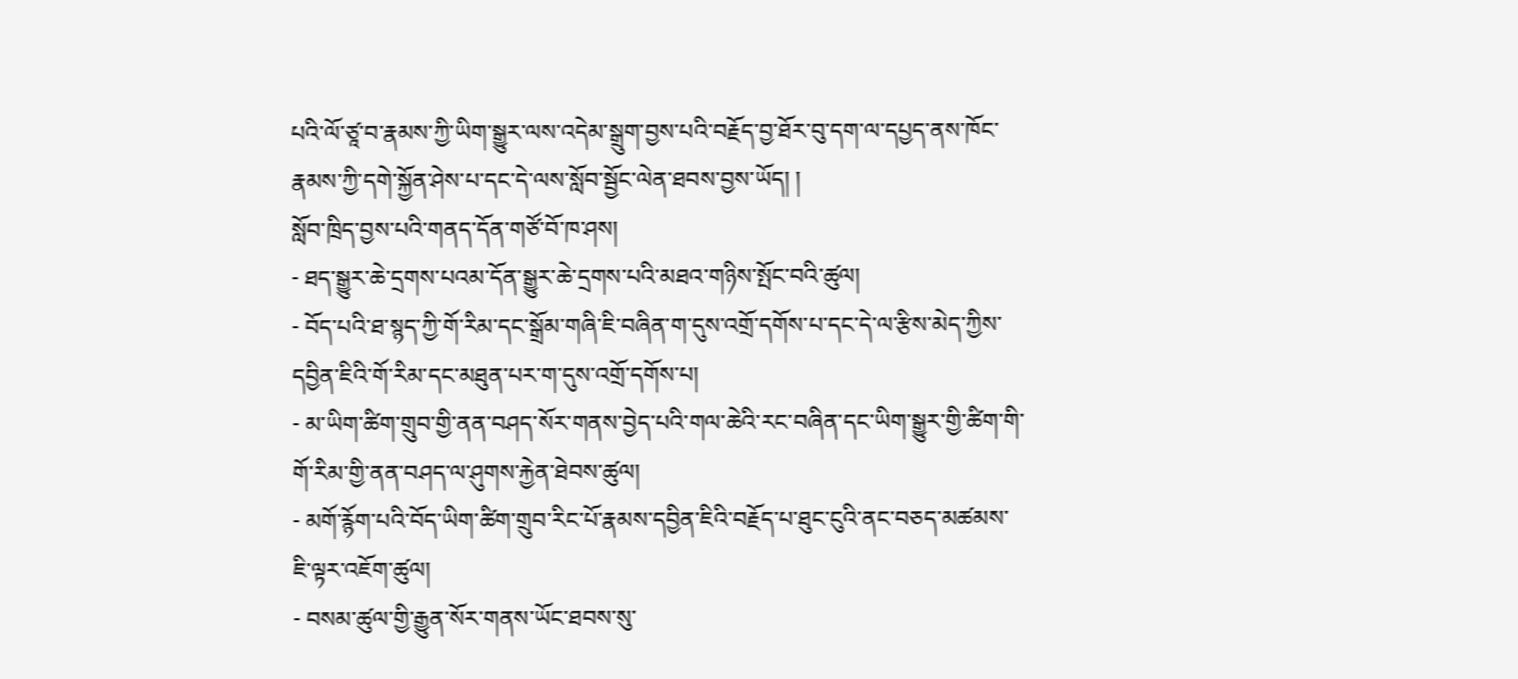པའི་ལོ་ཙཱ་བ་རྣམས་ཀྱི་ཡིག་སྒྱུར་ལས་འདེམ་སྒྲུག་བྱས་པའི་བརྗོད་བྱ་ཐོར་བུ་དག་ལ་དཔྱད་ནས་ཁོང་རྣམས་ཀྱི་དགེ་སྐྱོན་ཤེས་པ་དང་དེ་ལས་སློབ་སྦྱོང་ལེན་ཐབས་བྱས་ཡོད། །
སློབ་ཁྲིད་བྱས་པའི་གནད་དོན་གཙོ་བོ་ཁ་ཤས།
- ཐད་སྒྱུར་ཆེ་དྲགས་པའམ་དོན་སྒྱུར་ཆེ་དྲགས་པའི་མཐའ་གཉིས་སྤོང་བའི་ཚུལ།
- བོད་པའི་ཐ་སྙད་ཀྱི་གོ་རིམ་དང་སྒྲོམ་གཞི་ཇི་བཞིན་ག་དུས་འགྲོ་དགོས་པ་དང་དེ་ལ་རྩིས་མེད་ཀྱིས་དབྱིན་ཇིའི་གོ་རིམ་དང་མཐུན་པར་ག་དུས་འགྲོ་དགོས་པ།
- མ་ཡིག་ཚིག་གྲུབ་གྱི་ནན་བཤད་སོར་གནས་བྱེད་པའི་གལ་ཆེའི་རང་བཞིན་དང་ཡིག་སྒྱུར་གྱི་ཚིག་གི་གོ་རིམ་གྱི་ནན་བཤད་ལ་ཤུགས་རྐྱེན་ཐེབས་ཚུལ།
- མགོ་རྙོག་པའི་བོད་ཡིག་ཚིག་གྲུབ་རིང་པོ་རྣམས་དབྱིན་ཇིའི་བརྗོད་པ་ཐུང་ངུའི་ནང་བཅད་མཚམས་ཇི་ལྟར་འཇོག་ཚུལ།
- བསམ་ཚུལ་གྱི་རྒྱུན་སོར་གནས་ཡོང་ཐབས་སུ་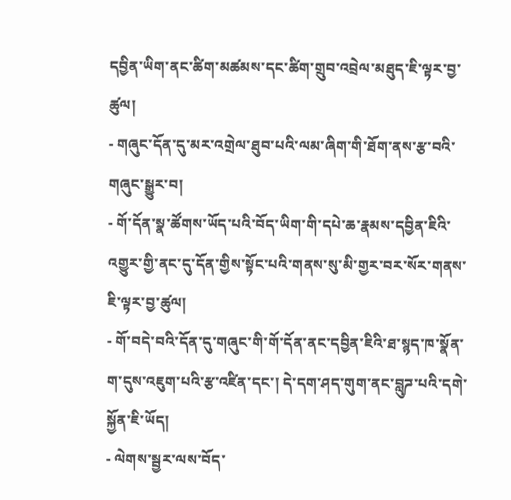དབྱིན་ཡིག་ནང་ཚིག་མཚམས་དང་ཚིག་གྲུབ་འབྲེལ་མཐུད་ཇི་ལྟར་བྱ་ཚུལ།
- གཞུང་དོན་དུ་མར་འགྲེལ་ཐུབ་པའི་ལམ་ཞིག་གི་ཐོག་ནས་རྩ་བའི་གཞུང་སྒྱུར་བ།
- གོ་དོན་སྣ་ཚོགས་ཡོད་པའི་བོད་ཡིག་གི་དཔེ་ཆ་རྣམས་དབྱིན་ཇིའི་འགྱུར་གྱི་ནང་དུ་དོན་གྱིས་སྟོང་པའི་གནས་སུ་མི་གྱར་བར་སོར་གནས་ཇི་ལྟར་བྱ་ཚུལ།
- གོ་བདེ་བའི་དོན་དུ་གཞུང་གི་གོ་དོན་ནང་དབྱིན་ཇིའི་ཐ་སྙད་ཁ་སྣོན་ག་དུས་འཇུག་པའི་རྩ་འཛིན་དང་། དེ་དག་ཤད་གུག་ནང་བླུཌ་པའི་དགེ་སྐྱོན་ཇི་ཡོད།
- ལེགས་སྦྱར་ལས་བོད་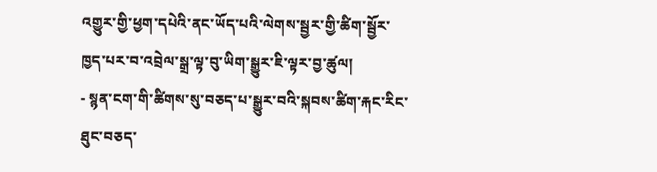འགྱུར་གྱི་ཕྱག་དཔེའི་ནང་ཡོད་པའི་ལེགས་སྦྱར་གྱི་ཚིག་སྦྱོར་ཁྱད་པར་བ་འབྲེལ་སྒྲ་ལྟ་བུ་ཡིག་སྒྱུར་ཇི་ལྟར་བྱ་ཚུལ།
- སྙན་ངག་གི་ཚིགས་སུ་བཅད་པ་སྒྱུར་བའི་སྐབས་ཚིག་རྐང་རིང་ཐུང་བཅད་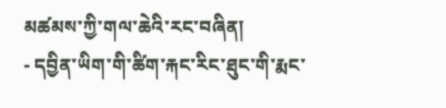མཚམས་ཀྱི་གལ་ཆེའི་རང་བཞིན།
- དབྱིན་ཡིག་གི་ཚིག་རྐང་རིང་ཐུང་གི་རྨང་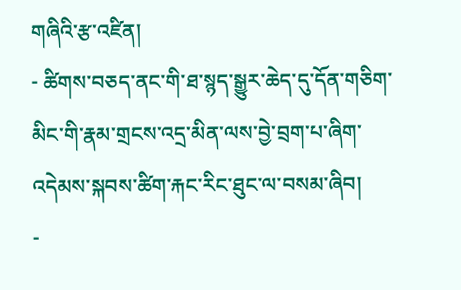གཞིའི་རྩ་འཛིན།
- ཚིགས་བཅད་ནང་གི་ཐ་སྙད་སྒྱུར་ཆེད་དུ་དོན་གཅིག་མིང་གི་རྣམ་གྲངས་འདྲ་མིན་ལས་བྱེ་བྲག་པ་ཞིག་འདེམས་སྐབས་ཚིག་རྐང་རིང་ཐུང་ལ་བསམ་ཞིབ།
-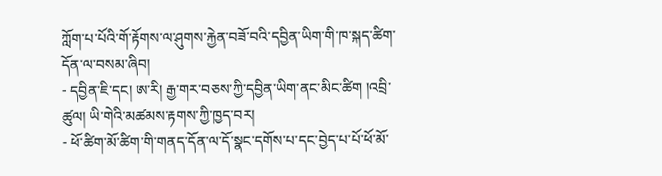ཀློག་པ་པོའི་གོ་རྟོགས་ལ་ཤུགས་རྐྱེན་བཟོ་བའི་དབྱིན་ཡིག་གི་ཁ་སྐད་ཚིག་དོན་ལ་བསམ་ཞིབ།
- དབྱིན་ཇི་དང། ཨ་རི། རྒྱ་གར་བཅས་ཀྱི་དབྱིན་ཡིག་ནང་མིང་ཚིག །འབྲི་ཚུལ། ཡི་གེའི་མཚམས་རྟགས་ཀྱི་ཁྱད་བར།
- ཕོ་ཚིག་མོ་ཚིག་གི་གནད་དོན་ལ་དོ་སྣང་དགོས་པ་དང་བྱེད་པ་པོ་ཕོ་མོ་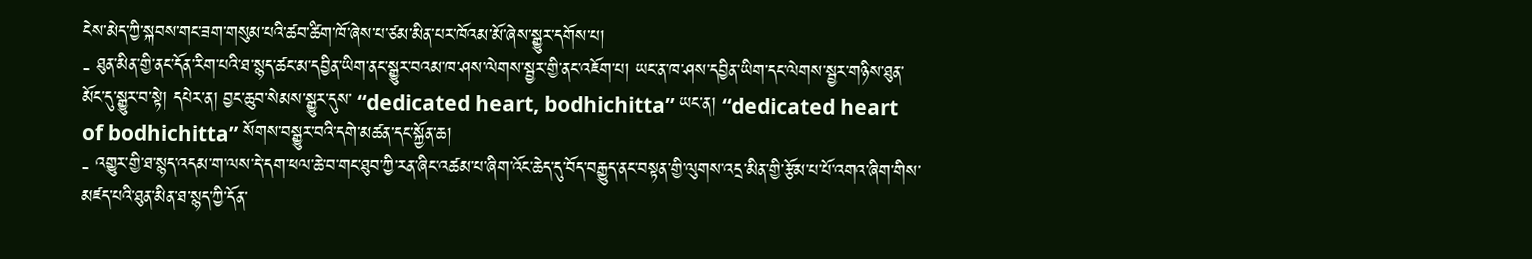ངེས་མེད་ཀྱི་སྐབས་གང་ཟག་གསུམ་པའི་ཚབ་ཚིག་ཁོ་ཞེས་པ་ཙམ་མིན་པར་ཁོའམ་མོ་ཞེས་སྒྱུར་དགོས་པ།
- ཐུན་མིན་གྱི་ནང་དོན་རིག་པའི་ཐ་སྙད་ཚང་མ་དབྱིན་ཡིག་ནང་སྒྱུར་བའམ་ཁ་ཤས་ལེགས་སྦྱར་གྱི་ནང་འཇོག་པ། ཡང་ན་ཁ་ཤས་དབྱིན་ཡིག་དང་ལེགས་སྦྱར་གཉིས་ཐུན་མོང་དུ་སྒྱུར་བ་སྟེ། དཔེར་ན། བྱང་ཆུབ་སེམས་སྒྱུར་དུས་ “dedicated heart, bodhichitta” ཡང་ན། “dedicated heart of bodhichitta” སོགས་བསྒྱུར་བའི་དགེ་མཚན་དང་སྐྱོན་ཆ།
- འགྱུར་གྱི་ཐ་སྙད་འདམ་ག་ལས་དེ་དག་ཕལ་ཆེ་བ་གང་ཐུབ་ཀྱི་རན་ཞིང་འཚམ་པ་ཞིག་འོང་ཆེད་དུ་བོད་བརྒྱུད་ནང་བསྟན་གྱི་ལུགས་འདྲ་མིན་གྱི་རྩོམ་པ་པོ་འགའ་ཞིག་གིས་མཛད་པའི་ཐུན་མིན་ཐ་སྙད་ཀྱི་དོན་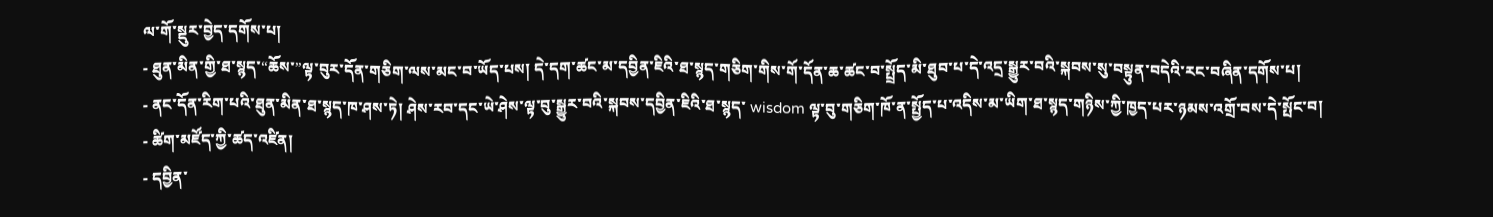ལ་གོ་སྡུར་བྱེད་དགོས་པ།
- ཐུན་མིན་གྱི་ཐ་སྙད་“ཆོས་”ལྟ་བུར་དོན་གཅིག་ལས་མང་བ་ཡོད་པས། དེ་དག་ཚང་མ་དབྱིན་ཇིའི་ཐ་སྙད་གཅིག་གིས་གོ་དོན་ཆ་ཚང་བ་སྤྲོད་མི་ཐུབ་པ་དེ་འདྲ་སྒྱུར་བའི་སྐབས་སུ་བསྟུན་བདེའི་རང་བཞིན་དགོས་པ།
- ནང་དོན་རིག་པའི་ཐུན་མིན་ཐ་སྙད་ཁ་ཤས་ཏེ། ཤེས་རབ་དང་ཡེ་ཤེས་ལྟ་བུ་སྒྱུར་བའི་སྐབས་དབྱིན་ཇིའི་ཐ་སྙད་ wisdom ལྟ་བུ་གཅིག་ཁོ་ན་སྤྱོད་པ་འདིས་མ་ཡིག་ཐ་སྙད་གཉིས་ཀྱི་ཁྱད་པར་ཉམས་འགྲོ་བས་དེ་སྤོང་བ།
- ཚིག་མཛོད་ཀྱི་ཚད་འཛིན།
- དབྱིན་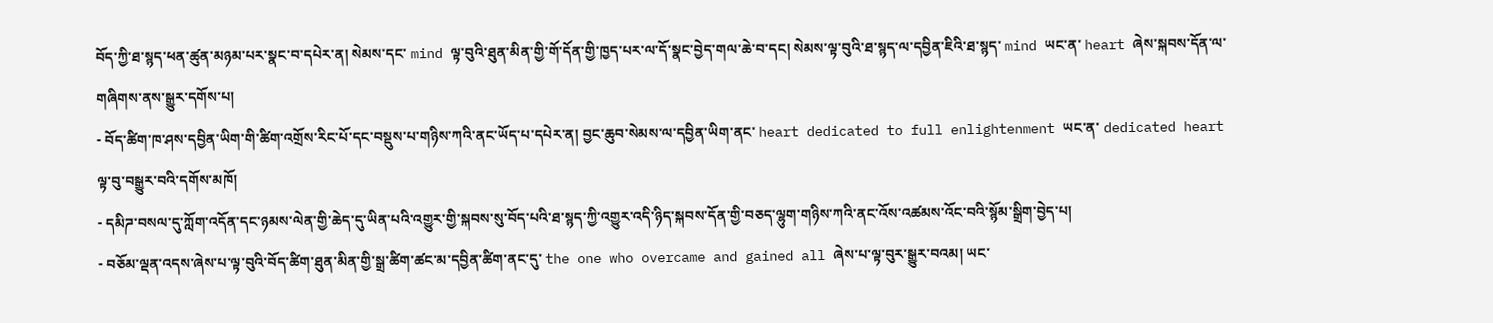བོད་ཀྱི་ཐ་སྙད་ཕན་ཚུན་མཉམ་པར་སྣང་བ་དཔེར་ན། སེམས་དང་ mind ལྟ་བུའི་ཐུན་མིན་གྱི་གོ་དོན་གྱི་ཁྱད་པར་ལ་དོ་སྣང་བྱེད་གལ་ཆེ་བ་དང། སེམས་ལྟ་བུའི་ཐ་སྙད་ལ་དབྱིན་ཇིའི་ཐ་སྙད་ mind ཡང་ན་ heart ཞེས་སྐབས་དོན་ལ་གཞིགས་ནས་སྒྱུར་དགོས་པ།
- བོད་ཚིག་ཁ་ཤས་དབྱིན་ཡིག་གི་ཚིག་འགྲོས་རིང་པོ་དང་བསྡུས་པ་གཉིས་ཀའི་ནང་ཡོད་པ་དཔེར་ན། བྱང་ཆུབ་སེམས་ལ་དབྱིན་ཡིག་ནང་ heart dedicated to full enlightenment ཡང་ན་ dedicated heart ལྟ་བུ་བསྒྱུར་བའི་དགོས་མཁོ།
- དམིཌ་བསལ་དུ་ཀློག་འདོན་དང་ཉམས་ལེན་གྱི་ཆེད་དུ་ཡིན་པའི་འགྱུར་གྱི་སྐབས་སུ་བོད་པའི་ཐ་སྙད་ཀྱི་འགྱུར་འདི་ཉིད་སྐབས་དོན་གྱི་བཅད་ལྷུག་གཉིས་ཀའི་ནང་འོས་འཚམས་འོང་བའི་སྙོམ་སྒྲིག་བྱེད་པ།
- བཅོམ་ལྡན་འདས་ཞེས་པ་ལྟ་བུའི་བོད་ཚིག་ཐུན་མིན་གྱི་སྒྲ་ཚིག་ཚང་མ་དབྱིན་ཚིག་ནང་དུ་ the one who overcame and gained all ཞེས་པ་ལྟ་བུར་སྒྱུར་བའམ། ཡང་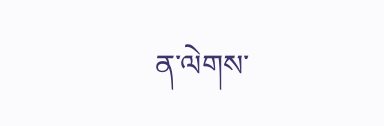ན་ལེགས་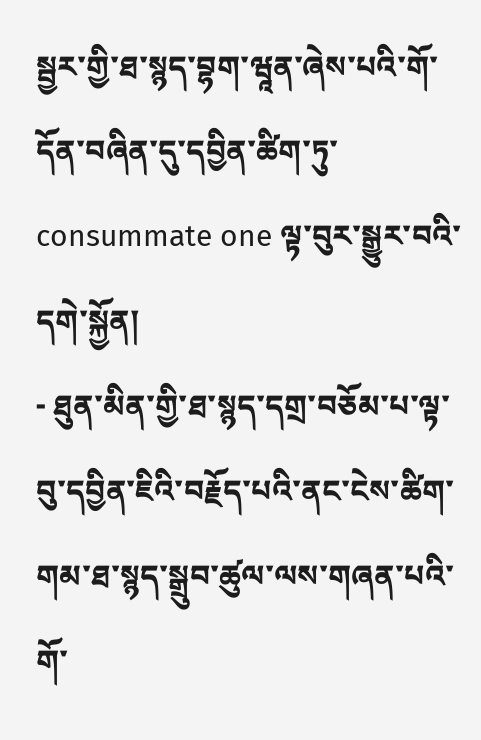སྦྱར་གྱི་ཐ་སྙད་བྷག་ཝཱན་ཞེས་པའི་གོ་དོན་བཞིན་དུ་དབྱིན་ཚིག་ཏུ་ consummate one ལྟ་བུར་སྒྱུར་བའི་དགེ་སྐྱོན།
- ཐུན་མིན་གྱི་ཐ་སྙད་དགྲ་བཅོམ་པ་ལྟ་བུ་དབྱིན་ཇིའི་བརྗོད་པའི་ནང་ངེས་ཚིག་གམ་ཐ་སྙད་སྒྲུབ་ཚུལ་ལས་གཞན་པའི་གོ་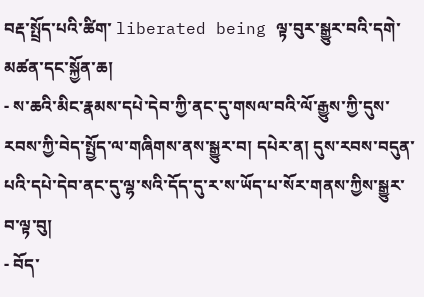བརྡ་སྤྲོད་པའི་ཚིག་ liberated being ལྟ་བུར་སྒྱུར་བའི་དགེ་མཚན་དང་སྐྱོན་ཆ།
- ས་ཆའི་མིང་རྣམས་དཔེ་དེབ་ཀྱི་ནང་དུ་གསལ་བའི་ལོ་རྒྱུས་ཀྱི་དུས་རབས་ཀྱི་བེད་སྤྱོད་ལ་གཞིགས་ནས་སྒྱུར་བ། དཔེར་ན། དུས་རབས་བདུན་པའི་དཔེ་དེབ་ནང་དུ་ལྷ་སའི་དོད་དུ་ར་ས་ཡོད་པ་སོར་གནས་ཀྱིས་སྒྱུར་བ་ལྟ་བུ།
- བོད་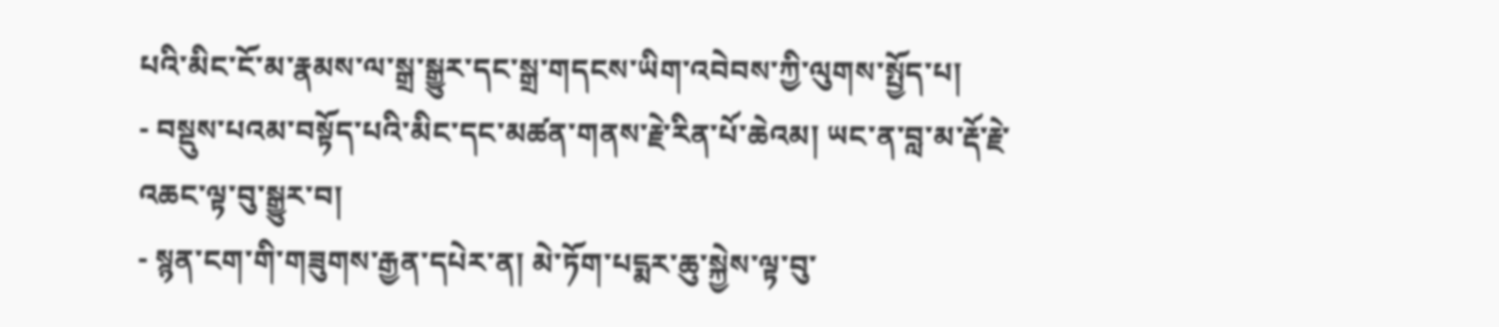པའི་མིང་ངོ་མ་རྣམས་ལ་སྒྲ་སྒྱུར་དང་སྒྲ་གདངས་ཡིག་འབེབས་ཀྱི་ལུགས་སྤྱོད་པ།
- བསྡུས་པའམ་བསྟོད་པའི་མིང་དང་མཚན་གནས་རྗེ་རིན་པོ་ཆེའམ། ཡང་ན་བླ་མ་རྡོ་རྗེ་འཆང་ལྟ་བུ་སྒྱུར་བ།
- སྙན་ངག་གི་གཟུགས་རྒྱན་དཔེར་ན། མེ་ཏོག་པདྨར་ཆུ་སྐྱེས་ལྟ་བུ་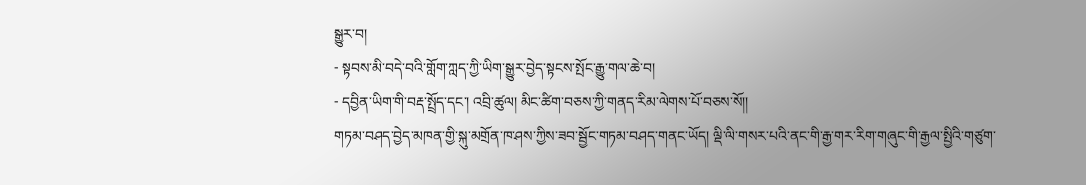སྒྱུར་བ།
- སྟབས་མི་བདེ་བའི་གློག་ཀླད་ཀྱི་ཡིག་སྒྱུར་བྱེད་སྟངས་སྤོང་རྒྱུ་གལ་ཆེ་བ།
- དབྱིན་ཡིག་གི་བརྡ་སྤྲོད་དང་། འབྲི་ཚུལ། མིང་ཚིག་བཅས་ཀྱི་གནད་རིམ་ལེགས་པོ་བཅས་སོ།།
གཏམ་བཤད་བྱེད་མཁན་གྱི་སྐུ་མགྲོན་ཁ་ཤས་ཀྱིས་ཟབ་སྦྱོང་གཏམ་བཤད་གནང་ཡོད། ལྡི་ལི་གསར་པའི་ནང་གི་རྒྱ་གར་རིག་གཞུང་གི་རྒྱལ་སྤྱིའི་གཙུག་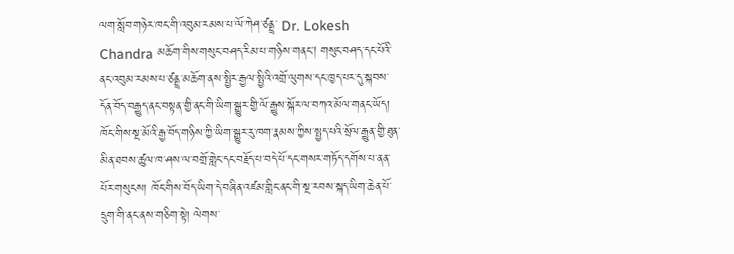ལག་སློབ་གཉེར་ཁང་གི་འབུམ་རམས་པ་ལོ་ཀེཤ་ཙནྡྲ་ Dr. Lokesh Chandra མཆོག་གིས་གསུང་བཤད་རིམ་པ་གཉིས་གནང། གསུང་བཤད་དང་པོའི་ནང་འབུམ་རམས་པ་ཙནྡྲ་མཆོག་ནས་སྤྱིར་རྒྱལ་སྤྱིའི་འགྲོ་ལུགས་དང་ཁྱད་པར་དུ་སྐབས་དོན་བོད་བརྒྱུད་ནང་བསྟན་གྱི་ནང་གི་ཡིག་སྒྱུར་གྱི་ལོ་རྒྱུས་སྐོར་ལ་བཀའ་མོལ་གནང་ཡོད། ཁོང་གིས་སྔ་མོའི་རྒྱ་བོད་གཉིས་ཀྱི་ཡིག་སྒྱུར་རུ་ཁག་རྣམས་ཀྱིས་སྤྱད་པའི་སྲོལ་རྒྱུན་གྱི་ཐུན་མིན་ཐབས་ཚུལ་ཁ་ཤས་ལ་བགྲོ་གླེང་དང་བརྗོད་པ་བདེ་པོ་དང་གསར་གཏོད་དགོས་པ་ནན་པོར་གསུངས། ཁོང་གིས་བོད་ཡིག་དེ་བཞིན་འཛམ་གླིང་ནང་གི་སྔ་རབས་སྐད་ཡིག་ཆེན་པོ་དྲུག་གི་ནང་ནས་གཅིག་སྟེ། ལེགས་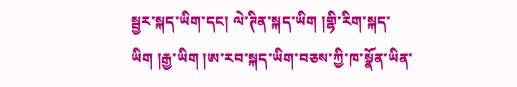སྦྱར་སྐད་ཡིག་དང། ལེ་ཊིན་སྐད་ཡིག །གྷི་རིག་སྐད་ཡིག །རྒྱ་ཡིག །ཨ་རབ་སྐད་ཡིག་བཅས་ཀྱི་ཁ་སྣོན་ཡིན་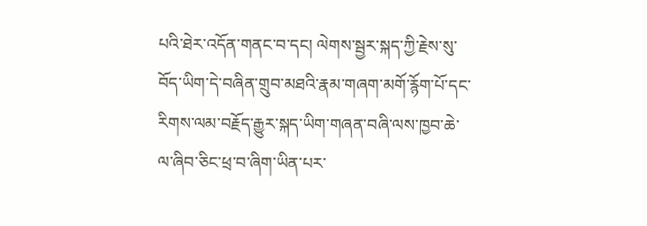པའི་ཐེར་འདོན་གནང་བ་དང། ལེགས་སྦྱར་སྐད་ཀྱི་རྗེས་སུ་བོད་ཡིག་དེ་བཞིན་གྲུབ་མཐའི་རྣམ་གཞག་མགོ་རྙོག་པོ་དང་རིགས་ལམ་བརྗོད་རྒྱུར་སྐད་ཡིག་གཞན་བཞི་ལས་ཁྱབ་ཆེ་ལ་ཞིབ་ཅིང་ཕྲ་བ་ཞིག་ཡིན་པར་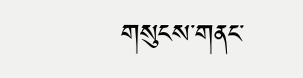གསུངས་གནང་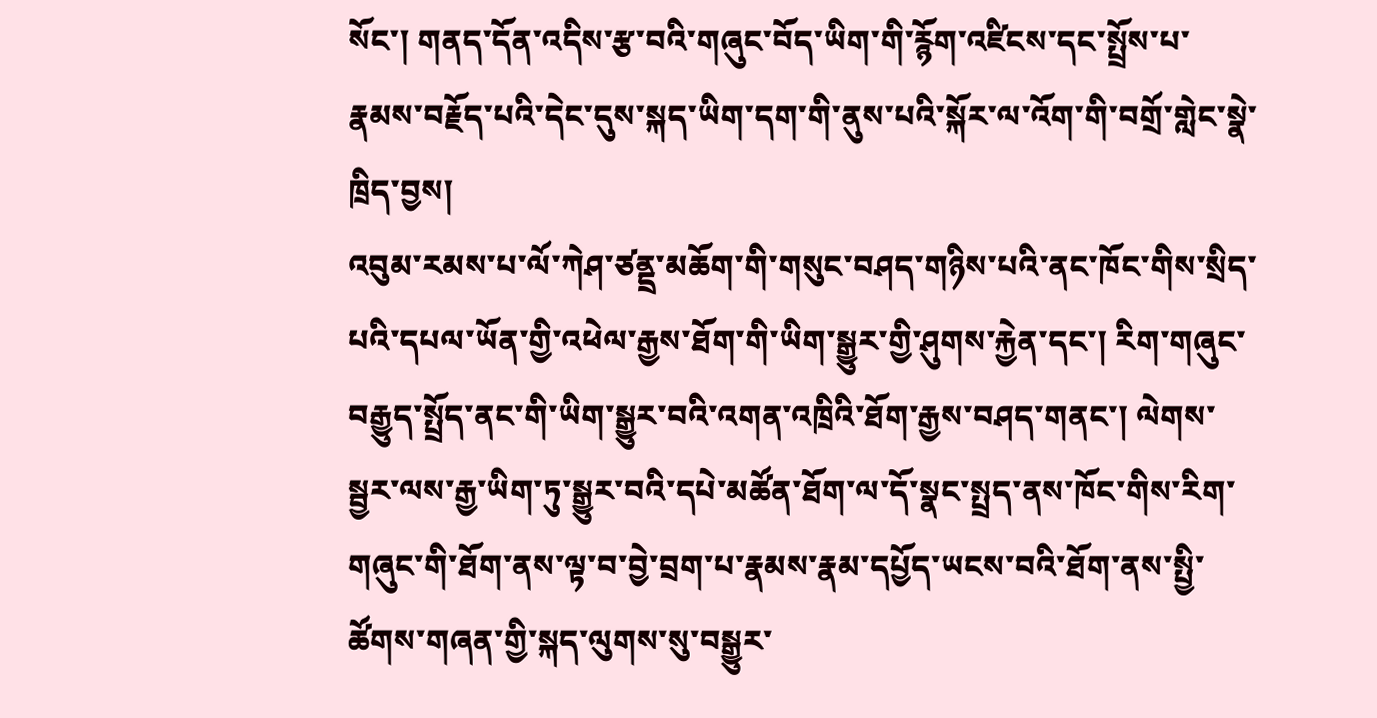སོང་། གནད་དོན་འདིས་རྩ་བའི་གཞུང་བོད་ཡིག་གི་རྙོག་འཛིངས་དང་སྤྲོས་པ་རྣམས་བརྗོད་པའི་དེང་དུས་སྐད་ཡིག་དག་གི་ནུས་པའི་སྐོར་ལ་འོག་གི་བགྲོ་གླེང་སྣེ་ཁྲིད་བྱས།
འབུམ་རམས་པ་ལོ་ཀེཤ་ཙནྡྲ་མཆོག་གི་གསུང་བཤད་གཉིས་པའི་ནང་ཁོང་གིས་སྲིད་པའི་དཔལ་ཡོན་གྱི་འཕེལ་རྒྱས་ཐོག་གི་ཡིག་སྒྱུར་གྱི་ཤུགས་རྐྱེན་དང་། རིག་གཞུང་བརྒྱུད་སྤྲོད་ནང་གི་ཡིག་སྒྱུར་བའི་འགན་འཁྲིའི་ཐོག་རྒྱས་བཤད་གནང་། ལེགས་སྦྱར་ལས་རྒྱ་ཡིག་ཏུ་སྒྱུར་བའི་དཔེ་མཚོན་ཐོག་ལ་དོ་སྣང་སྤྲད་ནས་ཁོང་གིས་རིག་གཞུང་གི་ཐོག་ནས་ལྟ་བ་བྱེ་བྲག་པ་རྣམས་རྣམ་དཔྱོད་ཡངས་བའི་ཐོག་ནས་སྤྱི་ཚོགས་གཞན་གྱི་སྐད་ལུགས་སུ་བསྒྱུར་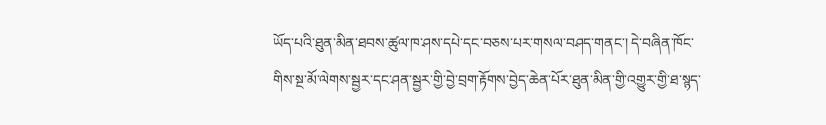ཡོད་པའི་ཐུན་མིན་ཐབས་ཚུལ་ཁ་ཤས་དཔེ་དང་བཅས་པར་གསལ་བཤད་གནང་། དེ་བཞིན་ཁོང་གིས་སྔ་མོ་ལེགས་སྦྱར་དང་ཤན་སྦྱར་གྱི་བྱེ་བྲག་རྟོགས་བྱེད་ཆེན་པོར་ཐུན་མིན་གྱི་འགྱུར་གྱི་ཐ་སྙད་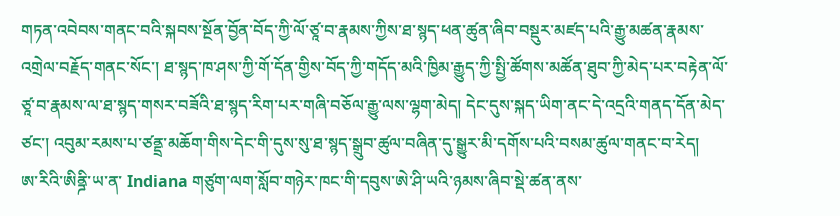གཏན་འབེབས་གནང་བའི་སྐབས་སྔོན་བྱོན་བོད་ཀྱི་ལོ་ཙཱ་བ་རྣམས་ཀྱིས་ཐ་སྙད་ཕན་ཚུན་ཞིབ་བསྡུར་མཛད་པའི་རྒྱུ་མཚན་རྣམས་འགྲེལ་བརྗོད་གནང་སོང་། ཐ་སྙད་ཁ་ཤས་ཀྱི་གོ་དོན་གྱིས་བོད་ཀྱི་གདོད་མའི་ཁྱིམ་རྒྱུད་ཀྱི་སྤྱི་ཚོགས་མཚོན་ཐུབ་ཀྱི་མེད་པར་བརྟེན་ལོ་ཙཱ་བ་རྣམས་ལ་ཐ་སྙད་གསར་བཟོའི་ཐ་སྙད་རིག་པར་གཞི་བཅོལ་རྒྱུ་ལས་ལྷག་མེད། དེང་དུས་སྐད་ཡིག་ནང་དེ་འདྲའི་གནད་དོན་མེད་ཙང་། འབུམ་རམས་པ་ཙནྡྲ་མཆོག་གིས་དེང་གི་དུས་སུ་ཐ་སྙད་སྒྲུབ་ཚུལ་བཞིན་དུ་སྒྱུར་མི་དགོས་པའི་བསམ་ཚུལ་གནང་བ་རེད།
ཨ་རིའི་ཨིནྜི་ཡ་ན་ Indiana གཙུག་ལག་སློབ་གཉེར་ཁང་གི་དབུས་ཨེ་ཤི་ཡའི་ཉམས་ཞིབ་སྡེ་ཚན་ནས་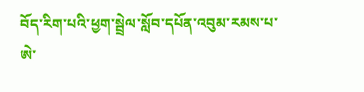བོད་རིག་པའི་ཕྱག་སྦྲེལ་སློབ་དཔོན་འབུམ་རམས་པ་ཨེ་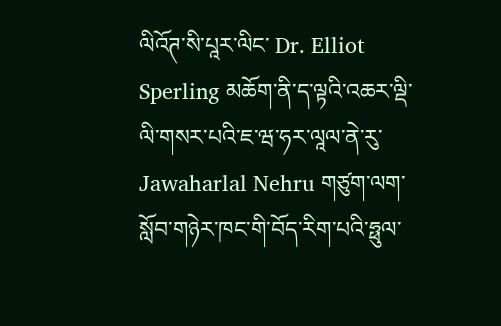ལིའོཊ་སི་པཱར་ལིང་ Dr. Elliot Sperling མཆོག་ནི་ད་ལྟའི་འཆར་ལྡི་ལི་གསར་པའི་ཇ་ཝ་ཧར་ལཱལ་ནེ་རུ་ Jawaharlal Nehru གཙུག་ལག་སློབ་གཉེར་ཁང་གི་བོད་རིག་པའི་ཧྥུལ་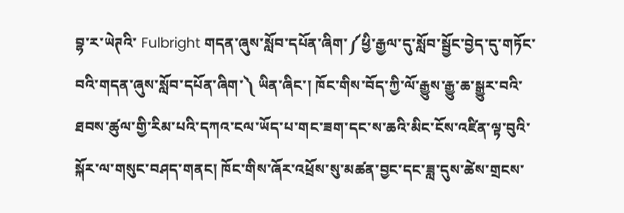བྷ་ར་ཡེཊའི་ Fulbright གདན་ཞུས་སློབ་དཔོན་ཞིག་༼ཕྱི་རྒྱལ་དུ་སློབ་སྦྱོང་བྱེད་དུ་གཏོང་བའི་གདན་ཞུས་སློབ་དཔོན་ཞིག་༽ ཡིན་ཞིང་། ཁོང་གིས་བོད་ཀྱི་ལོ་རྒྱུས་རྒྱུ་ཆ་སྒྱུར་བའི་ཐབས་ཚུལ་གྱི་རིམ་པའི་དཀའ་ངལ་ཡོད་པ་གང་ཟག་དང་ས་ཆའི་མིང་ངོས་འཛིན་ལྟ་བུའི་སྐོར་ལ་གསུང་བཤད་གནང། ཁོང་གིས་ཞོར་འཕྲོས་སུ་མཚན་བྱང་དང་ཟླ་དུས་ཚེས་གྲངས་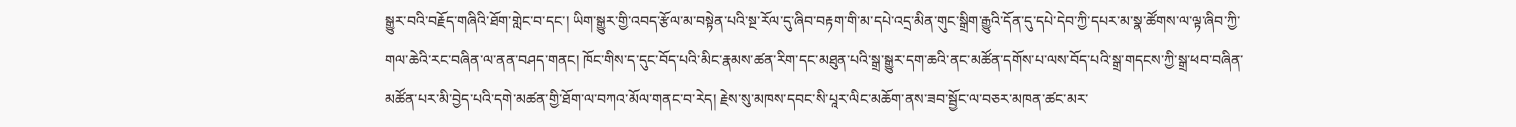སྒྱུར་བའི་བརྗོད་གཞིའི་ཐོག་གླེང་བ་དང་། ཡིག་སྒྱུར་གྱི་འབད་རྩོལ་མ་བསྟེན་པའི་སྔ་རོལ་དུ་ཞིབ་བརྟག་གི་མ་དཔེ་འདྲ་མིན་གུང་སྒྲིག་རྒྱུའི་དོན་དུ་དཔེ་དེབ་ཀྱི་དཔར་མ་སྣ་ཚོགས་ལ་ལྟ་ཞིབ་ཀྱི་གལ་ཆེའི་རང་བཞིན་ལ་ནན་བཤད་གནང། ཁོང་གིས་ད་དུང་བོད་པའི་མིང་རྣམས་ཚན་རིག་དང་མཐུན་པའི་སྒྲ་སྒྱུར་དག་ཆའི་ནང་མཚོན་དགོས་པ་ལས་བོད་པའི་སྒྲ་གདངས་ཀྱི་སྒྲ་ཕབ་བཞིན་མཚོན་པར་མི་བྱེད་པའི་དགེ་མཚན་གྱི་ཐོག་ལ་བཀའ་མོལ་གནང་བ་རེད། རྗེས་སུ་མཁས་དབང་སི་པཱར་ལིང་མཆོག་ནས་ཟབ་སྦྱོང་ལ་བཅར་མཁན་ཚང་མར་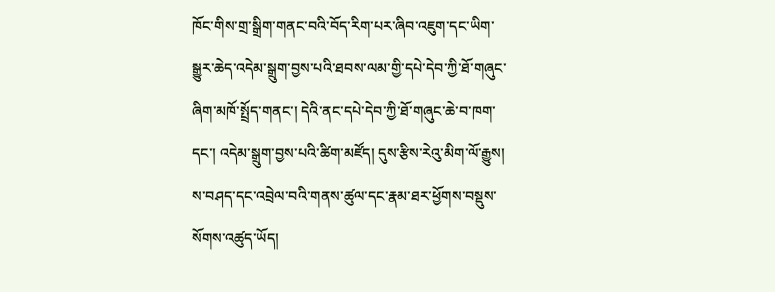ཁོང་གིས་གྲ་སྒྲིག་གནང་བའི་བོད་རིག་པར་ཞིབ་འཇུག་དང་ཡིག་སྒྱུར་ཆེད་འདེམ་སྒྲུག་བྱས་པའི་ཐབས་ལམ་གྱི་དཔེ་དེབ་ཀྱི་ཐོ་གཞུང་ཞིག་མཁོ་སྤྲོད་གནང་། དེའི་ནང་དཔེ་དེབ་ཀྱི་ཐོ་གཞུང་ཆེ་བ་ཁག་དང་། འདེམ་སྒྲུག་བྱས་པའི་ཚིག་མཛོད། དུས་རྩིས་རེའུ་མིག་ལོ་རྒྱུས། ས་བཤད་དང་འབྲེལ་བའི་གནས་ཚུལ་དང་རྣམ་ཐར་ཕྱོགས་བསྡུས་སོགས་འཚུད་ཡོད།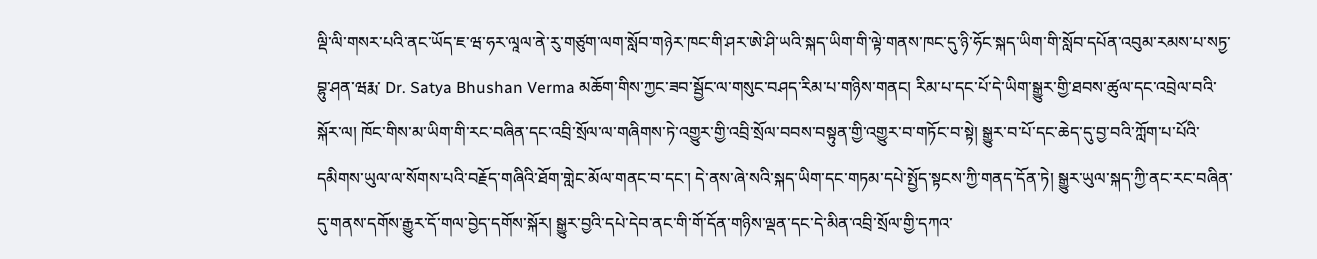ལྡི་ལི་གསར་པའི་ནང་ཡོད་ཇ་ཝ་ཧར་ལཱལ་ནེ་རུ་གཙུག་ལག་སློབ་གཉེར་ཁང་གི་ཤར་ཨེ་ཤི་ཡའི་སྐད་ཡིག་གི་ལྟེ་གནས་ཁང་དུ་ཉི་ཧོང་སྐད་ཡིག་གི་སློབ་དཔོན་འབུམ་རམས་པ་སཏྱ་བྷུ་ཤན་ཝརྨ་ Dr. Satya Bhushan Verma མཆོག་གིས་ཀྱང་ཟབ་སྦྱོང་ལ་གསུང་བཤད་རིམ་པ་གཉིས་གནང། རིམ་པ་དང་པོ་དེ་ཡིག་སྒྱུར་གྱི་ཐབས་ཚུལ་དང་འབྲེལ་བའི་སྐོར་ལ། ཁོང་གིས་མ་ཡིག་གི་རང་བཞིན་དང་འབྲི་སྲོལ་ལ་གཞིགས་ཏེ་འགྱུར་གྱི་འབྲི་སྲོལ་བབས་བསྟུན་གྱི་འགྱུར་བ་གཏོང་བ་སྟེ། སྒྱུར་བ་པོ་དང་ཆེད་དུ་བྱ་བའི་ཀློག་པ་པོའི་དམིགས་ཡུལ་ལ་སོགས་པའི་བརྗོད་གཞིའི་ཐོག་གླེང་མོལ་གནང་བ་དང་། དེ་ནས་ཞེ་སའི་སྐད་ཡིག་དང་གཏམ་དཔེ་སྤྱོད་སྟངས་ཀྱི་གནད་དོན་ཏེ། སྒྱུར་ཡུལ་སྐད་ཀྱི་ནང་རང་བཞིན་དུ་གནས་དགོས་རྒྱུར་དོ་གལ་བྱེད་དགོས་སྐོར། སྒྱུར་བྱའི་དཔེ་དེབ་ནང་གི་གོ་དོན་གཉིས་ལྡན་དང་དེ་མིན་འབྲི་སྲོལ་གྱི་དཀའ་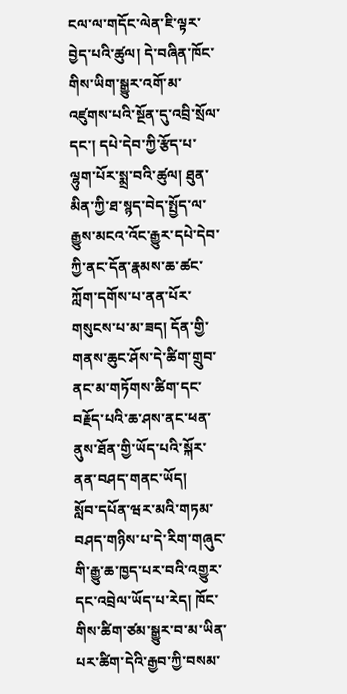ངལ་ལ་གདོང་ལེན་ཇི་ལྟར་བྱེད་པའི་ཚུལ། དེ་བཞིན་ཁོང་གིས་ཡིག་སྒྱུར་འགོ་མ་འཛུགས་པའི་སྔོན་དུ་འབྲི་སྲོལ་དང་། དཔེ་དེབ་ཀྱི་རྩོད་པ་ལྷུག་པོར་སྨྲ་བའི་ཚུལ། ཐུན་མིན་ཀྱི་ཐ་སྙད་བེད་སྤྱོད་ལ་རྒྱུས་མངའ་འོང་རྒྱུར་དཔེ་དེབ་ཀྱི་ནང་དོན་རྣམས་ཆ་ཚང་ཀློག་དགོས་པ་ནན་པོར་གསུངས་པ་མ་ཟད། དོན་གྱི་གནས་ཆུང་ཤོས་དེ་ཚིག་གྲུབ་ནང་མ་གཏོགས་ཚིག་དང་བརྗོད་པའི་ཆ་ཤས་ནང་ཕན་ནུས་ཐོན་གྱི་ཡོད་པའི་སྐོར་ནན་བཤད་གནང་ཡོད།
སློབ་དཔོན་ཝར་མའི་གཏམ་བཤད་གཉིས་པ་དེ་རིག་གཞུང་གི་རྒྱུ་ཆ་ཁྱད་པར་བའི་འགྱུར་དང་འབྲེལ་ཡོད་པ་རེད། ཁོང་གིས་ཚིག་ཙམ་སྒྱུར་བ་མ་ཡིན་པར་ཚིག་དེའི་རྒྱབ་ཀྱི་བསམ་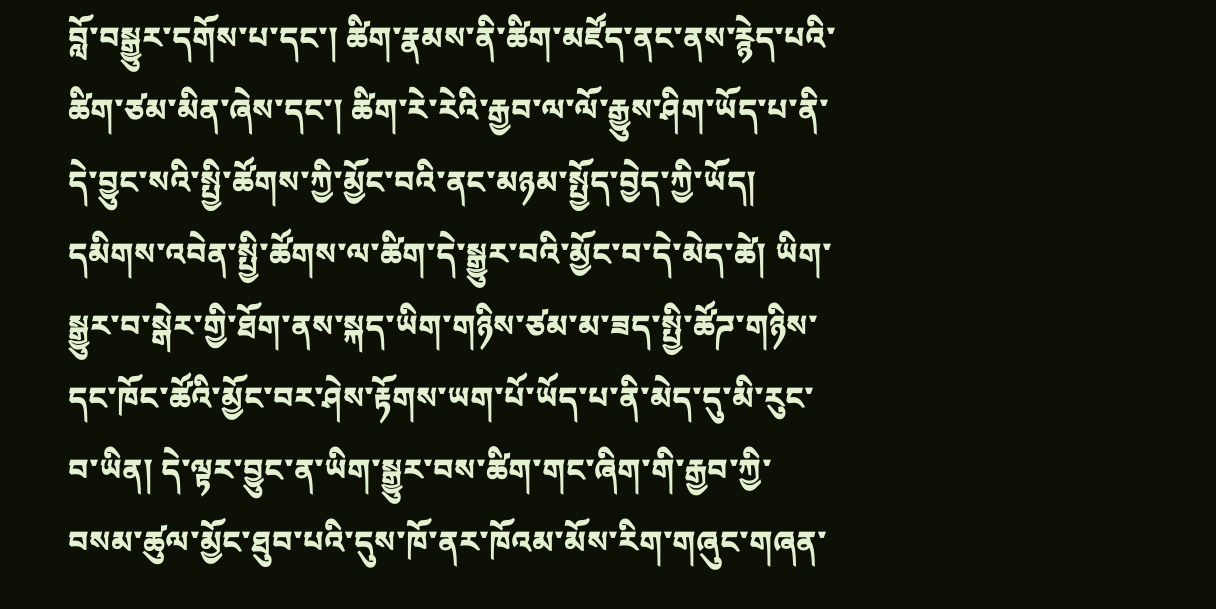བློ་བསྒྱུར་དགོས་པ་དང་། ཚིག་རྣམས་ནི་ཚིག་མཛོད་ནང་ནས་རྙེད་པའི་ཚིག་ཙམ་མིན་ཞེས་དང་། ཚིག་རེ་རེའི་རྒྱབ་ལ་ལོ་རྒྱུས་ཤིག་ཡོད་པ་ནི་དེ་བྱུང་སའི་སྤྱི་ཚོགས་ཀྱི་མྱོང་བའི་ནང་མཉམ་སྤྱོད་བྱེད་ཀྱི་ཡོད། དམིགས་འབེན་སྤྱི་ཚོགས་ལ་ཚིག་དེ་སྒྱུར་བའི་མྱོང་བ་དེ་མེད་ཚེ། ཡིག་སྒྱུར་བ་སྒེར་གྱི་ཐོག་ནས་སྐད་ཡིག་གཉིས་ཙམ་མ་ཟད་སྤྱི་ཚོཌ་གཉིས་དང་ཁོང་ཚོའི་མྱོང་བར་ཤེས་རྟོགས་ཡག་པོ་ཡོད་པ་ནི་མེད་དུ་མི་རུང་བ་ཡིན། དེ་ལྟར་བྱུང་ན་ཡིག་སྒྱུར་བས་ཚིག་གང་ཞིག་གི་རྒྱབ་ཀྱི་བསམ་ཚུལ་མྱོང་ཐུབ་པའི་དུས་ཁོ་ནར་ཁོའམ་མོས་རིག་གཞུང་གཞན་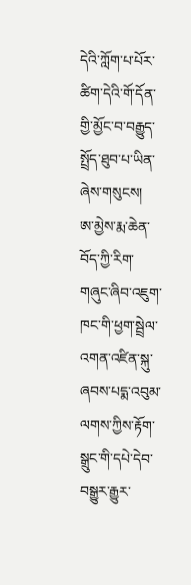དེའི་ཀློག་པ་པོར་ཚིག་དེའི་གོ་དོན་གྱི་མྱོང་བ་བརྒྱུད་སྤྲོད་ཐུབ་པ་ཡིན་ཞེས་གསུངས།
ཨ་མྱེས་རྨ་ཆེན་བོད་ཀྱི་རིག་གཞུང་ཞིབ་འཇུག་ཁང་གི་ཕྱག་སྦྲེལ་འགན་འཛིན་སྐུ་ཞབས་པདྨ་འབུམ་ལགས་ཀྱིས་རྟོག་སྒྲུང་གི་དཔེ་དེབ་བསྒྱུར་རྒྱུར་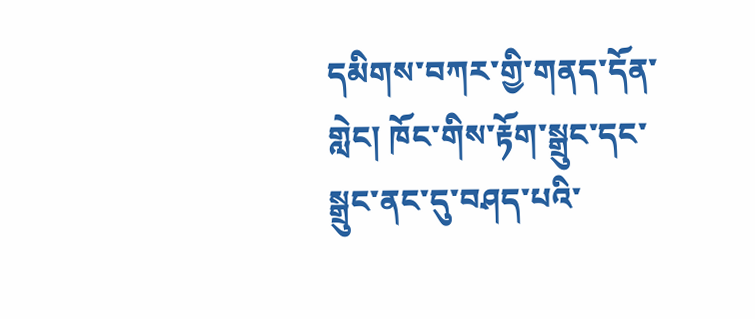དམིགས་བཀར་གྱི་གནད་དོན་གླེང། ཁོང་གིས་རྟོག་སྒྲུང་དང་སྒྲུང་ནང་དུ་བཤད་པའི་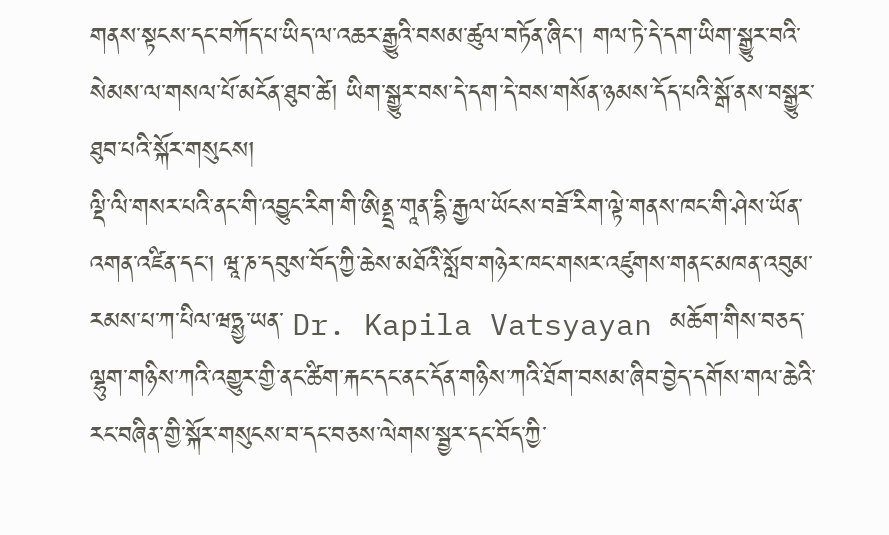གནས་སྟངས་དང་བཀོད་པ་ཡིད་ལ་འཆར་རྒྱུའི་བསམ་ཚུལ་བཏོན་ཞིང་། གལ་ཏེ་དེ་དག་ཡིག་སྒྱུར་བའི་སེམས་ལ་གསལ་པོ་མངོན་ཐུབ་ཚེ། ཡིག་སྒྱུར་བས་དེ་དག་དེ་བས་གསོན་ཉམས་དོད་པའི་སྒོ་ནས་བསྒྱུར་ཐུབ་པའི་སྐོར་གསུངས།
ལྡི་ལི་གསར་པའི་ནང་གི་འབྱུང་རིག་གི་ཨིནྡྲ་གཱན་དྷི་རྒྱལ་ཡོངས་བཟོ་རིག་ལྟེ་གནས་ཁང་གི་ཤེས་ཡོན་འགན་འཛིན་དང་། ཝཱ་ཎ་དབུས་བོད་ཀྱི་ཆེས་མཐོའི་སློབ་གཉེར་ཁང་གསར་འཛུགས་གནང་མཁན་འབུམ་རམས་པ་ཀ་པིལ་ཝཏྶྱ་ཡན་ Dr. Kapila Vatsyayan མཆོག་གིས་བཅད་ལྷུག་གཉིས་ཀའི་འགྱུར་གྱི་ནང་ཚིག་རྐང་དང་ནང་དོན་གཉིས་ཀའི་ཐོག་བསམ་ཞིབ་བྱེད་དགོས་གལ་ཆེའི་རང་བཞིན་གྱི་སྐོར་གསུངས་བ་དང་བཅས་ལེགས་སྦྱར་དང་བོད་ཀྱི་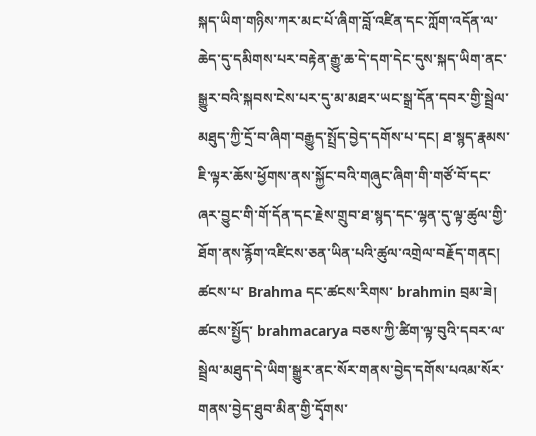སྐད་ཡིག་གཉིས་ཀར་མང་པོ་ཞིག་བློ་འཛིན་དང་ཀློག་འདོན་ལ་ཆེད་དུ་དམིགས་པར་བརྟེན་རྒྱུ་ཆ་དེ་དག་དེང་དུས་སྐད་ཡིག་ནང་སྒྱུར་བའི་སྐབས་ངེས་པར་དུ་མ་མཐར་ཡང་སྒྲ་དོན་དབར་གྱི་སྦྲེལ་མཐུད་ཀྱི་དྲོ་བ་ཞིག་བརྒྱུད་སྤྲོད་བྱེད་དགོས་པ་དང། ཐ་སྙད་རྣམས་ཇི་ལྟར་ཆོས་ཕྱོགས་ནས་སྐྱོང་བའི་གཞུང་ཞིག་གི་གཙོ་བོ་དང་ཞར་བྱུང་གི་གོ་དོན་དང་རྗེས་གྲུབ་ཐ་སྙད་དང་ལྷན་དུ་ལྟ་ཚུལ་གྱི་ཐོག་ནས་རྙོག་འཛིངས་ཅན་ཡིན་པའི་ཚུལ་འགྲེལ་བརྗོད་གནང། ཚངས་པ་ Brahma དང་ཚངས་རིགས་ brahmin བྲམ་ཟེ། ཚངས་སྤྱོད་ brahmacarya བཅས་ཀྱི་ཚིག་ལྟ་བུའི་དབར་ལ་སྦྲེལ་མཐུད་དེ་ཡིག་སྒྱུར་ནང་སོར་གནས་བྱེད་དགོས་པའམ་སོར་གནས་བྱེད་ཐུབ་མིན་གྱི་དྭོགས་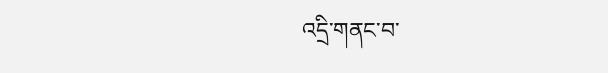འདྲི་གནང་བ་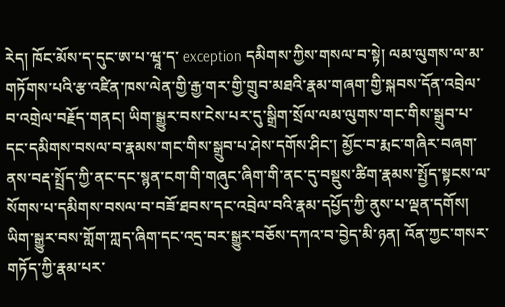རེད། ཁོང་མོས་ད་དུང་ཨ་པ་ཝཱ་ད་ exception དམིགས་ཀྱིས་གསལ་བ་སྟེ། ལམ་ལུགས་ལ་མ་གཏོགས་པའི་རྩ་འཛིན་ཁས་ལེན་གྱི་རྒྱ་གར་གྱི་གྲུབ་མཐའི་རྣམ་གཞག་གྱི་སྐབས་དོན་འབྲེལ་བ་འགྲེལ་བརྗོད་གནང། ཡིག་སྒྱུར་བས་ངེས་པར་དུ་སྒྲིག་སྲོལ་ལམ་ལུགས་གང་གིས་སྒྲུབ་པ་དང་དམིགས་བསལ་བ་རྣམས་གང་གིས་སྒྲུབ་པ་ཤེས་དགོས་ཤིང་། མྱོང་བ་རྨང་གཞིར་བཞག་ནས་བརྡ་སྤྲོད་ཀྱི་ནང་དང་སྙན་ངག་གི་གཞུང་ཞིག་གི་ནང་དུ་བསྡུས་ཚིག་རྣམས་སྤྱོད་སྟངས་ལ་སོགས་པ་དམིགས་བསལ་བ་བཟོ་ཐབས་དང་འབྲེལ་བའི་རྣམ་དཔྱོད་ཀྱི་ནུས་པ་ལྡན་དགོས། ཡིག་སྒྱུར་བས་གློག་ཀླད་ཞིག་དང་འདྲ་བར་སྒྱུར་བཅོས་དཀའ་བ་བྱེད་མི་ཉན། འོན་ཀྱང་གསར་གཏོད་ཀྱི་རྣམ་པར་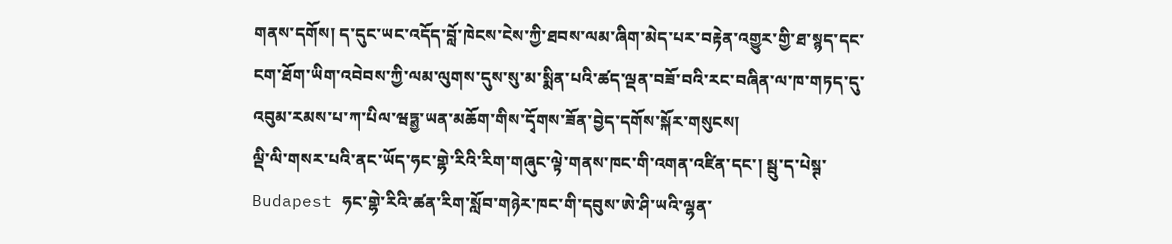གནས་དགོས། ད་དུང་ཡང་འདོད་བློ་ཁེངས་ངེས་ཀྱི་ཐབས་ལམ་ཞིག་མེད་པར་བརྟེན་འགྱུར་གྱི་ཐ་སྙད་དང་ངག་ཐོག་ཡིག་འབེབས་ཀྱི་ལམ་ལུགས་དུས་སུ་མ་སྨིན་པའི་ཚད་ལྡན་བཟོ་བའི་རང་བཞིན་ལ་ཁ་གཏད་དུ་འབུམ་རམས་པ་ཀ་པིལ་ཝཏྶྱ་ཡན་མཆོག་གིས་དྭོགས་ཟོན་བྱེད་དགོས་སྐོར་གསུངས།
ལྡི་ལི་གསར་པའི་ནང་ཡོད་ཧང་གྷེ་རིའི་རིག་གཞུང་ལྟེ་གནས་ཁང་གི་འགན་འཛིན་དང་། སྦུ་ད་པེསྚ་ Budapest ཧང་གྷེ་རིའི་ཚན་རིག་སློབ་གཉེར་ཁང་གི་དབུས་ཨེ་ཤི་ཡའི་ལྷན་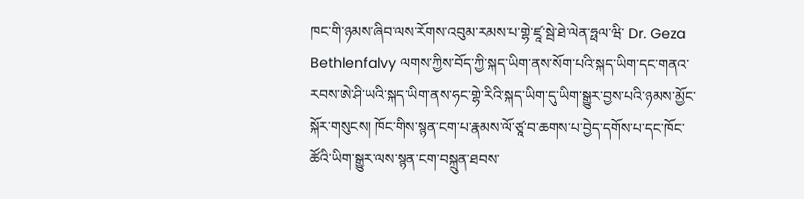ཁང་གི་ཉམས་ཞིབ་ལས་རོགས་འབུམ་རམས་པ་གྷེ་ཛཱ་སྦེ་ཐེ་ལེན་ཧྥལ་ཝི་ Dr. Geza Bethlenfalvy ལགས་ཀྱིས་བོད་ཀྱི་སྐད་ཡིག་ནས་སོག་པའི་སྐད་ཡིག་དང་གནའ་རབས་ཨེ་ཤི་ཡའི་སྐད་ཡིག་ནས་ཧང་གྷེ་རིའི་སྐད་ཡིག་དུ་ཡིག་སྒྱུར་བྱས་པའི་ཉམས་མྱོང་སྐོར་གསུངས། ཁོང་གིས་སྙན་ངག་པ་རྣམས་ལོ་ཙཱ་བ་ཆགས་པ་བྱེད་དགོས་པ་དང་ཁོང་ཚོའི་ཡིག་སྒྱུར་ལས་སྙན་ངག་བསྐྲུན་ཐབས་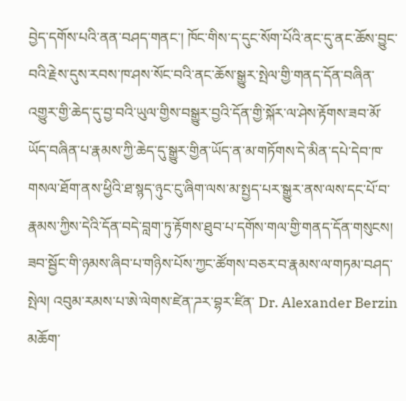བྱེད་དགོས་པའི་ནན་བཤད་གནང་། ཁོང་གིས་ད་དུང་སོག་པོའི་ནང་དུ་ནང་ཆོས་བྱུང་བའི་རྗེས་དུས་རབས་ཁ་ཤས་སོང་བའི་ནང་ཆོས་སྒྱུར་སྤེལ་གྱི་གནད་དོན་བཞིན་འགྱུར་གྱི་ཆེད་དུ་བྱ་བའི་ཡུལ་གྱིས་བསྒྱུར་བྱའི་དོན་གྱི་སྐོར་ལ་ཤེས་རྟོགས་ཟབ་མོ་ཡོད་བཞིན་པ་རྣམས་ཀྱི་ཆེད་དུ་སྒྱུར་གྱིན་ཡོད་ན་མ་གཏོགས་དེ་མིན་དཔེ་དེབ་ཁ་གསལ་ཐོག་ནས་ཕྱིའི་ཐ་སྙད་ཉུང་ངུ་ཞིག་ལས་མ་སྤྱད་པར་སྒྱུར་ནས་ལས་དང་པོ་བ་རྣམས་ཀྱིས་དེའི་དོན་བདེ་བླག་ཏུ་རྟོགས་ཐུབ་པ་དགོས་གལ་གྱི་གནད་དོན་གསུངས།
ཟབ་སྦྱོང་གི་ཉམས་ཞིབ་པ་གཉིས་པོས་ཀྱང་ཚོགས་བཅར་བ་རྣམས་ལ་གཏམ་བཤད་སྤེལ། འབུམ་རམས་པ་ཨེ་ལེགས་ཛེན་ཌར་བྷར་ཛིན་ Dr. Alexander Berzin མཆོག་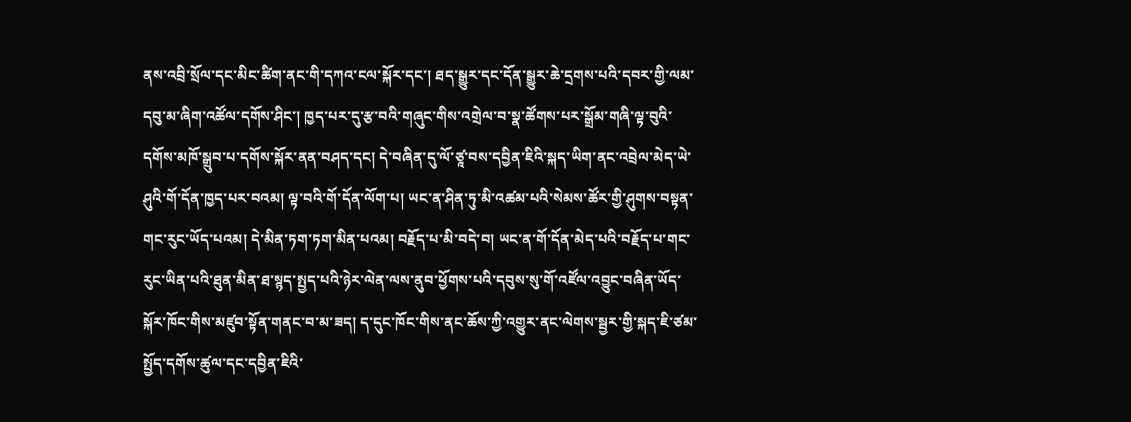ནས་འབྲི་སྲོལ་དང་མིང་ཚིག་ནང་གི་དཀའ་ངལ་སྐོར་དང་། ཐད་སྒྱུར་དང་དོན་སྒྱུར་ཆེ་དྲགས་པའི་དབར་གྱི་ལམ་དབུ་མ་ཞིག་འཚོལ་དགོས་ཤིང་། ཁྱད་པར་དུ་རྩ་བའི་གཞུང་གིས་འགྲེལ་བ་སྣ་ཚོགས་པར་སྒྲོམ་གཞི་ལྟ་བུའི་དགོས་མཁོ་སྒྲུབ་པ་དགོས་སྐོར་ནན་བཤད་དང། དེ་བཞིན་དུ་ལོ་ཙཱ་བས་དབྱིན་ཇིའི་སྐད་ཡིག་ནང་འབྲེལ་མེད་ཡེ་ཤུའི་གོ་དོན་ཁྱད་པར་བའམ། ལྟ་བའི་གོ་དོན་ལོག་པ། ཡང་ན་ཤིན་ཏུ་མི་འཚམ་པའི་སེམས་ཚོར་གྱི་ཤུགས་བསྟན་གང་རུང་ཡོད་པའམ། དེ་མིན་ཏག་ཏག་མིན་པའམ། བརྗོད་པ་མི་བདེ་བ། ཡང་ན་གོ་དོན་མེད་པའི་བརྗོད་པ་གང་རུང་ཡིན་པའི་ཐུན་མིན་ཐ་སྙད་སྤྱད་པའི་ཉེར་ལེན་ལས་ནུབ་ཕྱོགས་པའི་དབུས་སུ་གོ་འཛོལ་འབྱུང་བཞིན་ཡོད་སྐོར་ཁོང་གིས་མཛུབ་སྟོན་གནང་བ་མ་ཟད། ད་དུང་ཁོང་གིས་ནང་ཆོས་ཀྱི་འགྱུར་ནང་ལེགས་སྦྱར་གྱི་སྐད་ཇི་ཙམ་སྤྱོད་དགོས་ཚུལ་དང་དབྱིན་ཇིའི་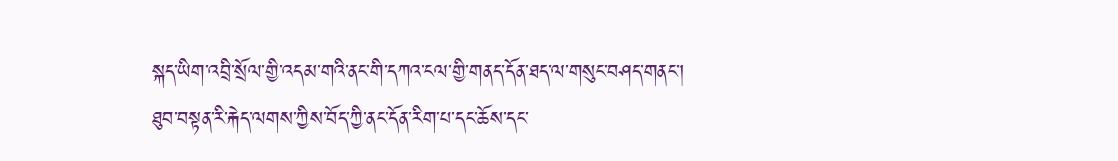སྐད་ཡིག་འབྲི་སྲོལ་གྱི་འདམ་གའི་ནང་གི་དཀའ་ངལ་གྱི་གནད་དོན་ཐད་ལ་གསུང་བཤད་གནང་།
ཐུབ་བསྟན་རི་རྐེད་ལགས་ཀྱིས་བོད་ཀྱི་ནང་དོན་རིག་པ་དང་ཆོས་དང་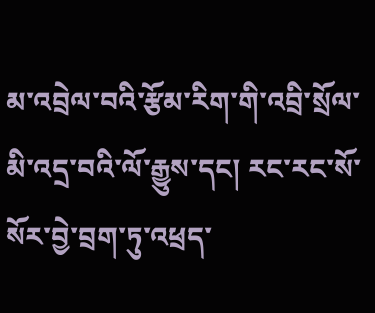མ་འབྲེལ་བའི་རྩོམ་རིག་གི་འབྲི་སྲོལ་མི་འདྲ་བའི་ལོ་རྒྱུས་དང། རང་རང་སོ་སོར་བྱེ་བྲག་ཏུ་འཕྲད་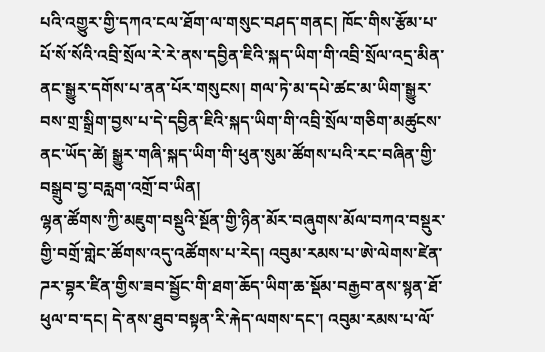པའི་འགྱུར་གྱི་དཀའ་ངལ་ཐོག་ལ་གསུང་བཤད་གནང། ཁོང་གིས་རྩོམ་པ་པོ་སོ་སོའི་འབྲི་སྲོལ་རེ་རེ་ནས་དབྱིན་ཇིའི་སྐད་ཡིག་གི་འབྲི་སྲོལ་འདྲ་མིན་ནང་སྒྱུར་དགོས་པ་ནན་པོར་གསུངས། གལ་ཏེ་མ་དཔེ་ཚང་མ་ཡིག་སྒྱུར་བས་གྲ་སྒྲིག་བྱས་པ་དེ་དབྱིན་ཇིའི་སྐད་ཡིག་གི་འབྲི་སྲོལ་གཅིག་མཚུངས་ནང་ཡོད་ཚེ། སྒྱུར་གཞི་སྐད་ཡིག་གི་ཕུན་སུམ་ཚོགས་པའི་རང་བཞིན་གྱི་བསྒྲུབ་བྱ་བརླག་འགྲོ་བ་ཡིན།
ལྷན་ཚོགས་ཀྱི་མཇུག་བསྡུའི་སྔོན་གྱི་ཉིན་མོར་བཞུགས་མོལ་བཀའ་བསྡུར་གྱི་བགྲོ་གླེང་ཚོགས་འདུ་འཚོགས་པ་རེད། འབུམ་རམས་པ་ཨེ་ལེགས་ཛེན་ཌར་བྷར་ཛིན་གྱིས་ཟབ་སྦྱོང་གི་ཐག་ཆོད་ཡིག་ཆ་སྡོམ་བརྒྱབ་ནས་སྙན་ཐོ་ཕུལ་བ་དང། དེ་ནས་ཐུབ་བསྟན་རི་རྐེད་ལགས་དང་། འབུམ་རམས་པ་ལོ་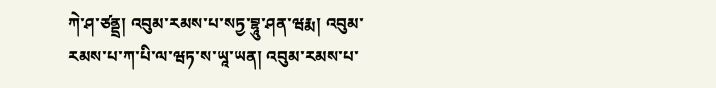ཀེ་ཤ་ཙནྡྲ། འབུམ་རམས་པ་སཏྱ་བྷཱུ་ཤན་ཝརྨ། འབུམ་རམས་པ་ཀ་པི་ལ་ཝཏ་ས་ཡཱ་ཡན། འབུམ་རམས་པ་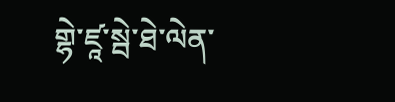གྷེ་ཛཱ་སྦེ་ཐེ་ལེན་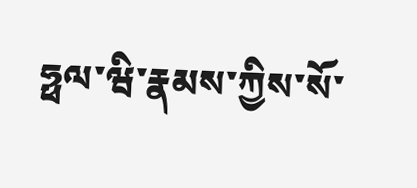ཧྥལ་ཝི་རྣམས་ཀྱིས་སོ་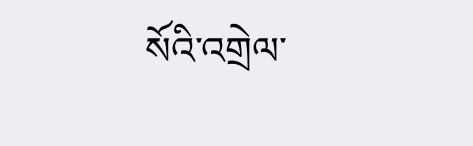སོའི་འགྲེལ་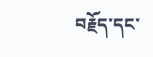བརྗོད་དང་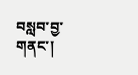བསླབ་བྱ་གནང་།